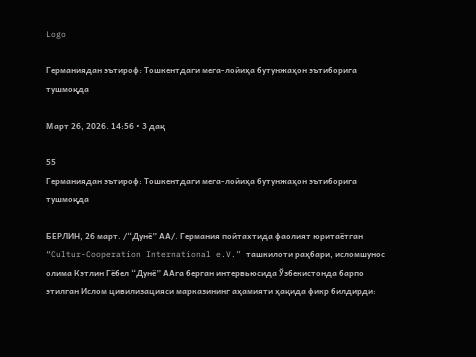Logo

Германиядан эътироф: Тошкентдаги мега-лойиҳа бутунжаҳон эътиборига тушмоқда

Март 26, 2026. 14:56 • 3 дақ

55
Германиядан эътироф: Тошкентдаги мега-лойиҳа бутунжаҳон эътиборига тушмоқда

БЕРЛИН, 26 март. /“Дунё” АА/. Германия пойтахтида фаолият юритаётган “Cultur-Cooperation International e.V.” ташкилоти раҳбари, исломшунос олима Кэтлин Гёбел “Дунё” ААга берган интервьюсида Ўзбекистонда барпо этилган Ислом цивилизацияси марказининг аҳамияти ҳақида фикр билдирди: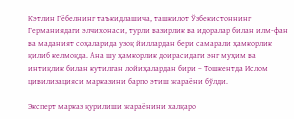Кэтлин Гёбелнинг таъкидлашича, ташкилот Ўзбекистоннинг Германиядаги элчихонаси, турли вазирлик ва идоралар билан илм-фан ва маданият соҳаларида узоқ йиллардан бери самарали ҳамкорлик қилиб келмоқда. Ана шу ҳамкорлик доирасидаги энг муҳим ва интиқлик билан кутилган лойиҳалардан бири – Тошкентда Ислом цивилизацияси марказини барпо этиш жараёни бўлди.

Эксперт марказ қурилиши жараёнини халқаро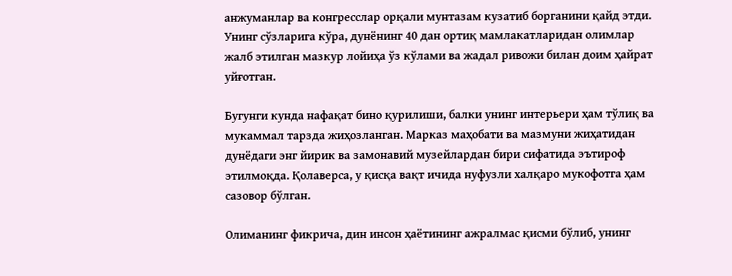анжуманлар ва конгресслар орқали мунтазам кузатиб борганини қайд этди. Унинг сўзларига кўра, дунёнинг 40 дан ортиқ мамлакатларидан олимлар жалб этилган мазкур лойиҳа ўз кўлами ва жадал ривожи билан доим ҳайрат уйғотган.

Бугунги кунда нафақат бинo қурилиши, балки унинг интерьери ҳам тўлиқ ва мукаммал тарзда жиҳозланган. Марказ маҳобати ва мазмуни жиҳатидан дунёдаги энг йирик ва замонавий музейлардан бири сифатида эътироф этилмоқда. Қолаверса, у қисқа вақт ичида нуфузли халқаро мукофотга ҳам сазовор бўлган.

Олиманинг фикрича, дин инсон ҳаётининг ажралмас қисми бўлиб, унинг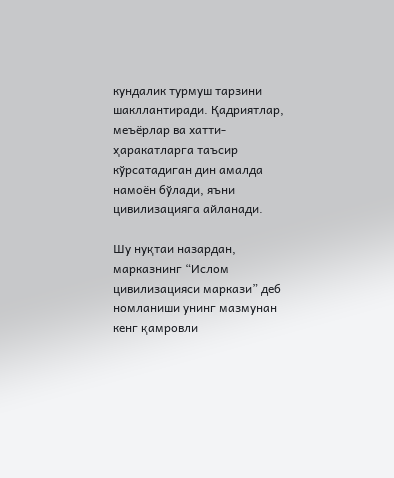кундалик турмуш тарзини шакллантиради. Қадриятлар, меъёрлар ва хатти-ҳаракатларга таъсир кўрсатадиган дин амалда намоён бўлади, яъни цивилизацияга айланади.

Шу нуқтаи назардан, марказнинг “Ислом цивилизацияси маркази” деб номланиши унинг мазмунан кенг қамровли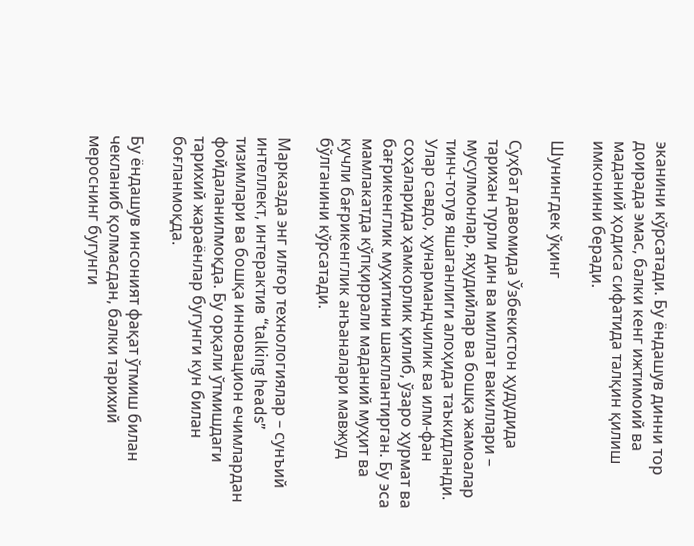эканини кўрсатади. Бу ёндашув динни тор доирада эмас, балки кенг ижтимоий ва маданий ҳодиса сифатида талқин қилиш имконини беради.

Шунингдек ўқинг

Суҳбат давомида Ўзбекистон ҳудудида тарихан турли дин ва миллат вакиллари – мусулмонлар, яҳудийлар ва бошқа жамоалар тинч-тотув яшаганлиги алоҳида таъкидланди. Улар савдо, ҳунармандчилик ва илм-фан соҳаларида ҳамкорлик қилиб, ўзаро ҳурмат ва бағрикенглик муҳитини шакллантирган. Бу эса мамлакатда кўпқиррали маданий муҳит ва кучли бағрикенглик анъаналари мавжуд бўлганини кўрсатади.

Марказда энг илғор технологиялар – сунъий интеллект, интерактив “talking heads” тизимлари ва бошқа инновацион ечимлардан фойдаланилмоқда. Бу орқали ўтмишдаги тарихий жараёнлар бугунги кун билан боғланмоқда.

Бу ёндашув инсоният фақат ўтмиш билан чекланиб қолмасдан, балки тарихий мероснинг бугунги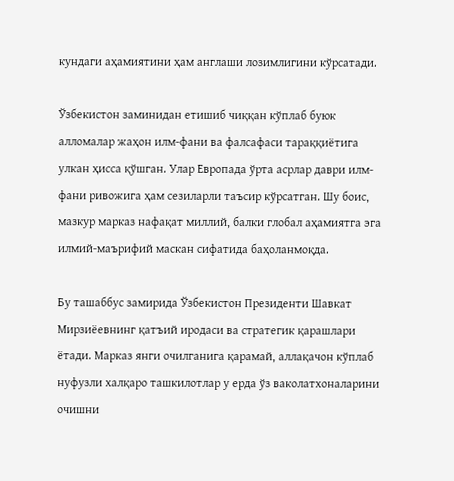кундаги аҳамиятини ҳам англаши лозимлигини кўрсатади.

Ўзбекистон заминидан етишиб чиққан кўплаб буюк алломалар жаҳон илм-фани ва фалсафаси тараққиётига улкан ҳисса қўшган. Улар Европада ўрта асрлар даври илм-фани ривожига ҳам сезиларли таъсир кўрсатган. Шу боис, мазкур марказ нафақат миллий, балки глобал аҳамиятга эга илмий-маърифий маскан сифатида баҳоланмоқда.

Бу ташаббус замирида Ўзбекистон Президенти Шавкат Мирзиёевнинг қатъий иродаси ва стратегик қарашлари ётади. Марказ янги очилганига қарамай, аллақачон кўплаб нуфузли халқаро ташкилотлар у ерда ўз ваколатхоналарини очишни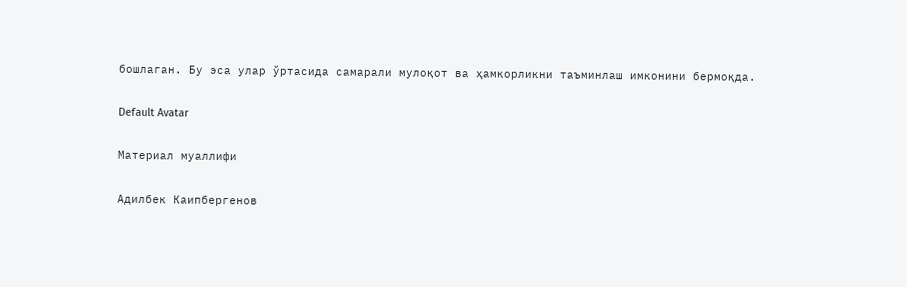бошлаган. Бу эса улар ўртасида самарали мулоқот ва ҳамкорликни таъминлаш имконини бермоқда.

Default Avatar

Материал муаллифи

Адилбек Каипбергенов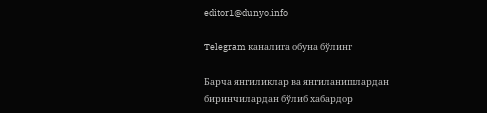editor1@dunyo.info

Telegram каналига обуна бўлинг

Барча янгиликлар ва янгиланишлардан биринчилардан бўлиб хабардор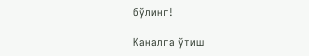бўлинг!

Каналга ўтиш